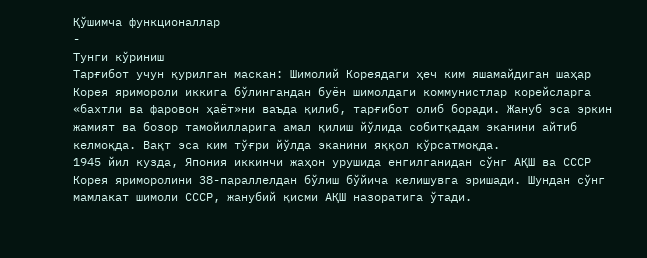Қўшимча функционаллар
-
Тунги кўриниш
Тарғибот учун қурилган маскан: Шимолий Кореядаги ҳеч ким яшамайдиган шаҳар
Корея яримороли иккига бўлингандан буён шимолдаги коммунистлар корейсларга «бахтли ва фаровон ҳаёт»ни ваъда қилиб, тарғибот олиб боради. Жануб эса эркин жамият ва бозор тамойилларига амал қилиш йўлида собитқадам эканини айтиб келмоқда. Вақт эса ким тўғри йўлда эканини яққол кўрсатмоқда.
1945 йил кузда, Япония иккинчи жаҳон урушида енгилганидан сўнг АҚШ ва СССР Корея яриморолини 38-параллелдан бўлиш бўйича келишувга эришади. Шундан сўнг мамлакат шимоли СССР, жанубий қисми АҚШ назоратига ўтади.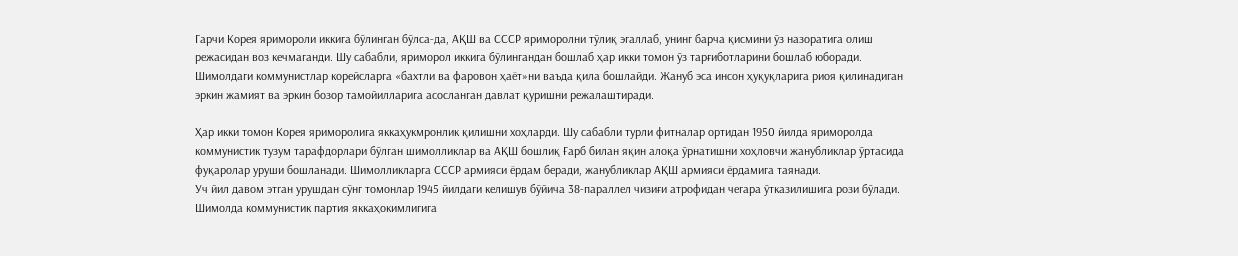Гарчи Корея яримороли иккига бўлинган бўлса-да, АҚШ ва СССР яриморолни тўлиқ эгаллаб, унинг барча қисмини ўз назоратига олиш режасидан воз кечмаганди. Шу сабабли, яриморол иккига бўлингандан бошлаб ҳар икки томон ўз тарғиботларини бошлаб юборади.
Шимолдаги коммунистлар корейсларга «бахтли ва фаровон ҳаёт»ни ваъда қила бошлайди. Жануб эса инсон ҳуқуқларига риоя қилинадиган эркин жамият ва эркин бозор тамойилларига асосланган давлат қуришни режалаштиради.

Ҳар икки томон Корея яриморолига яккаҳукмронлик қилишни хоҳларди. Шу сабабли турли фитналар ортидан 1950 йилда яриморолда коммунистик тузум тарафдорлари бўлган шимолликлар ва АҚШ бошлиқ Ғарб билан яқин алоқа ўрнатишни хоҳловчи жанубликлар ўртасида фуқаролар уруши бошланади. Шимолликларга СССР армияси ёрдам беради, жанубликлар АҚШ армияси ёрдамига таянади.
Уч йил давом этган урушдан сўнг томонлар 1945 йилдаги келишув бўйича 38-параллел чизиғи атрофидан чегара ўтказилишига рози бўлади.
Шимолда коммунистик партия яккаҳокимлигига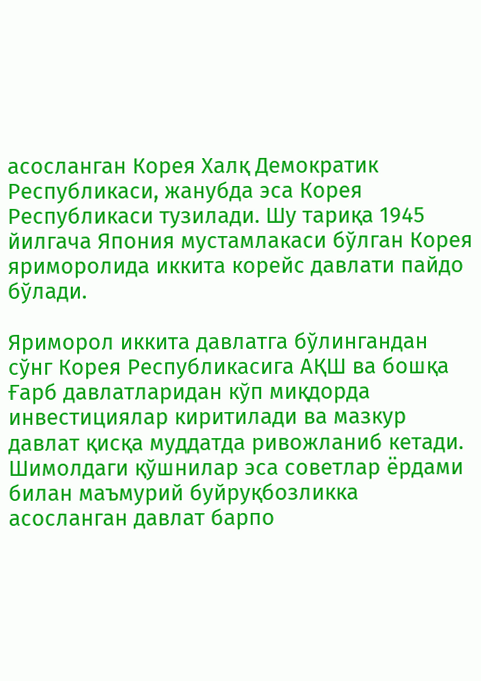асосланган Корея Халқ Демократик Республикаси, жанубда эса Корея Республикаси тузилади. Шу тариқа 1945 йилгача Япония мустамлакаси бўлган Корея яриморолида иккита корейс давлати пайдо бўлади.

Яриморол иккита давлатга бўлингандан сўнг Корея Республикасига АҚШ ва бошқа Ғарб давлатларидан кўп миқдорда инвестициялар киритилади ва мазкур давлат қисқа муддатда ривожланиб кетади.
Шимолдаги қўшнилар эса советлар ёрдами билан маъмурий буйруқбозликка асосланган давлат барпо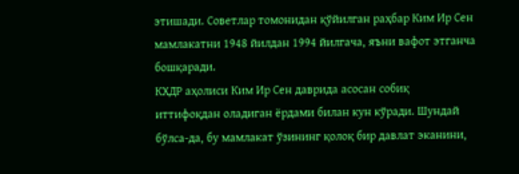этишади. Советлар томонидан қўйилган раҳбар Ким Ир Сен мамлакатни 1948 йилдан 1994 йилгача, яъни вафот этганча бошқаради.
КХДР аҳолиси Ким Ир Сен даврида асосан собиқ иттифоқдан оладиган ёрдами билан кун кўради. Шундай бўлса-да, бу мамлакат ўзининг қолоқ бир давлат эканини,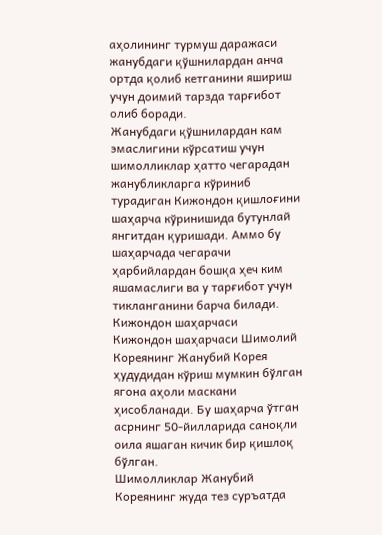аҳолининг турмуш даражаси жанубдаги қўшнилардан анча ортда қолиб кетганини яшириш учун доимий тарзда тарғибот олиб боради.
Жанубдаги қўшнилардан кам эмаслигини кўрсатиш учун шимолликлар ҳатто чегарадан жанубликларга кўриниб турадиган Кижондон қишлоғини шаҳарча кўринишида бутунлай янгитдан қуришади. Аммо бу шаҳарчада чегарачи ҳарбийлардан бошқа ҳеч ким яшамаслиги ва у тарғибот учун тикланганини барча билади.
Кижондон шаҳарчаси
Кижондон шаҳарчаси Шимолий Кореянинг Жанубий Корея ҳудудидан кўриш мумкин бўлган ягона аҳоли маскани ҳисобланади. Бу шаҳарча ўтган асрнинг 50-йилларида саноқли оила яшаган кичик бир қишлоқ бўлган.
Шимолликлар Жанубий Кореянинг жуда тез суръатда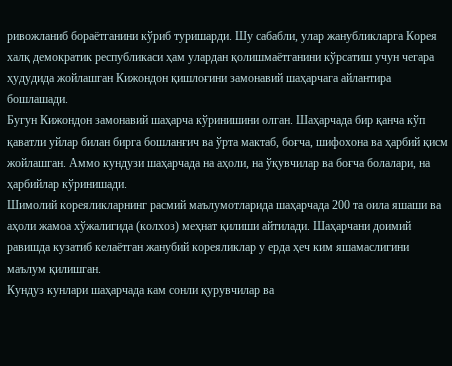ривожланиб бораётганини кўриб туришарди. Шу сабабли, улар жанубликларга Корея халқ демократик республикаси ҳам улардан қолишмаётганини кўрсатиш учун чегара ҳудудида жойлашган Кижондон қишлоғини замонавий шаҳарчага айлантира бошлашади.
Бугун Кижондон замонавий шаҳарча кўринишини олган. Шаҳарчада бир қанча кўп қаватли уйлар билан бирга бошланғич ва ўрта мактаб, боғча, шифохона ва ҳарбий қисм жойлашган. Аммо кундузи шаҳарчада на аҳоли, на ўқувчилар ва боғча болалари, на ҳарбийлар кўринишади.
Шимолий кореяликларнинг расмий маълумотларида шаҳарчада 200 та оила яшаши ва аҳоли жамоа хўжалигида (колхоз) меҳнат қилиши айтилади. Шаҳарчани доимий равишда кузатиб келаётган жанубий кореяликлар у ерда ҳеч ким яшамаслигини маълум қилишган.
Кундуз кунлари шаҳарчада кам сонли қурувчилар ва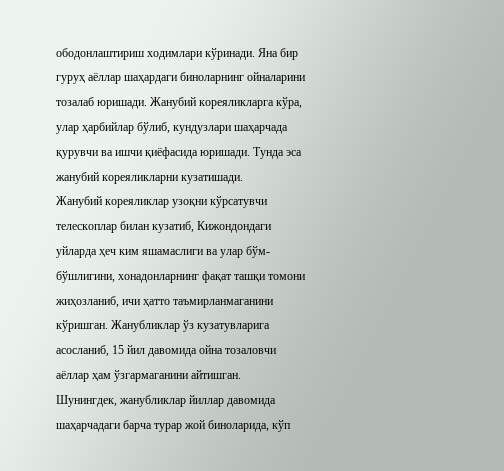ободонлаштириш ходимлари кўринади. Яна бир гуруҳ аёллар шаҳардаги биноларнинг ойналарини тозалаб юришади. Жанубий кореяликларга кўра, улар ҳарбийлар бўлиб, кундузлари шаҳарчада қурувчи ва ишчи қиёфасида юришади. Тунда эса жанубий кореяликларни кузатишади.
Жанубий кореяликлар узоқни кўрсатувчи телескоплар билан кузатиб, Кижондондаги уйларда ҳеч ким яшамаслиги ва улар бўм-бўшлигини, хонадонларнинг фақат ташқи томони жиҳозланиб, ичи ҳатто таъмирланмаганини кўришган. Жанубликлар ўз кузатувларига асосланиб, 15 йил давомида ойна тозаловчи аёллар ҳам ўзгармаганини айтишган.
Шунингдек, жанубликлар йиллар давомида шаҳарчадаги барча турар жой биноларида, кўп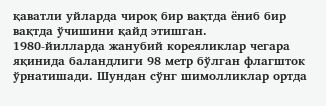қаватли уйларда чироқ бир вақтда ёниб бир вақтда ўчишини қайд этишган.
1980-йилларда жанубий кореяликлар чегара яқинида баландлиги 98 метр бўлган флагшток ўрнатишади. Шундан сўнг шимолликлар ортда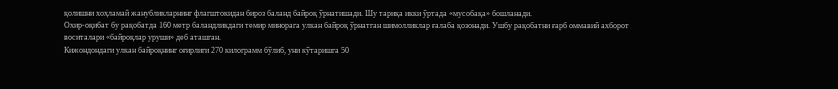қолишни хоҳламай жанубликларнинг флагштокидан бироз баланд байроқ ўрнатишади. Шу тариқа икки ўртада «мусобақа» бошланади.
Охир-оқибат бу рақобатда 160 метр баландликдаги темир минорага улкан байроқ ўрнатган шимолликлар ғалаба қозонади. Ушбу рақобатни ғарб оммавий ахборот воситалари «байроқлар уруши» деб аташган.
Кижондондаги улкан байроқнинг оғирлиги 270 килограмм бўлиб, уни кўтаришга 50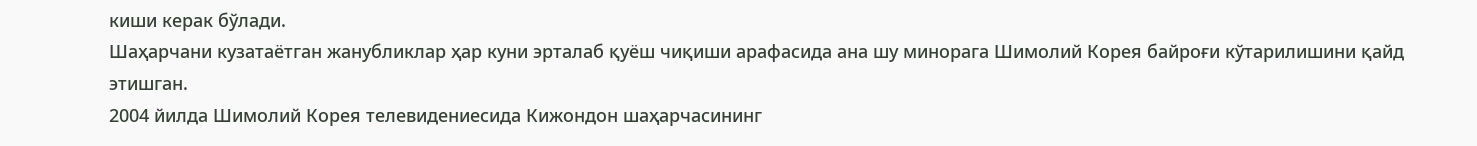киши керак бўлади.
Шаҳарчани кузатаётган жанубликлар ҳар куни эрталаб қуёш чиқиши арафасида ана шу минорага Шимолий Корея байроғи кўтарилишини қайд этишган.
2004 йилда Шимолий Корея телевидениесида Кижондон шаҳарчасининг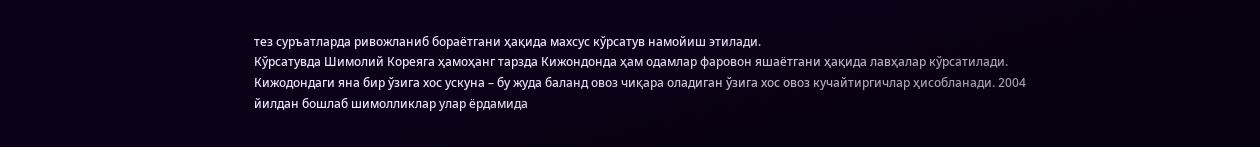тез суръатларда ривожланиб бораётгани ҳақида махсус кўрсатув намойиш этилади.
Кўрсатувда Шимолий Кореяга ҳамоҳанг тарзда Кижондонда ҳам одамлар фаровон яшаётгани ҳақида лавҳалар кўрсатилади.
Кижодондаги яна бир ўзига хос ускуна – бу жуда баланд овоз чиқара оладиган ўзига хос овоз кучайтиргичлар ҳисобланади. 2004 йилдан бошлаб шимолликлар улар ёрдамида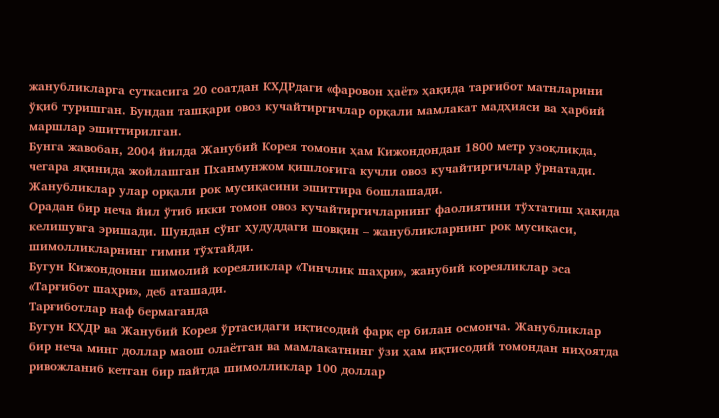жанубликларга суткасига 20 соатдан КХДРдаги «фаровон ҳаёт» ҳақида тарғибот матнларини ўқиб туришган. Бундан ташқари овоз кучайтиргичлар орқали мамлакат мадҳияси ва ҳарбий маршлар эшиттирилган.
Бунга жавобан, 2004 йилда Жанубий Корея томони ҳам Кижондондан 1800 метр узоқликда, чегара яқинида жойлашган Пханмунжом қишлоғига кучли овоз кучайтиргичлар ўрнатади. Жанубликлар улар орқали рок мусиқасини эшиттира бошлашади.
Орадан бир неча йил ўтиб икки томон овоз кучайтиргичларнинг фаолиятини тўхтатиш ҳақида келишувга эришади. Шундан сўнг ҳудуддаги шовқин – жанубликларнинг рок мусиқаси, шимолликларнинг гимни тўхтайди.
Бугун Кижондонни шимолий кореяликлар «Тинчлик шаҳри», жанубий кореяликлар эса «Тарғибот шаҳри», деб аташади.
Тарғиботлар наф бермаганда
Бугун КХДР ва Жанубий Корея ўртасидаги иқтисодий фарқ ер билан осмонча. Жанубликлар бир неча минг доллар маош олаётган ва мамлакатнинг ўзи ҳам иқтисодий томондан ниҳоятда ривожланиб кетган бир пайтда шимолликлар 100 доллар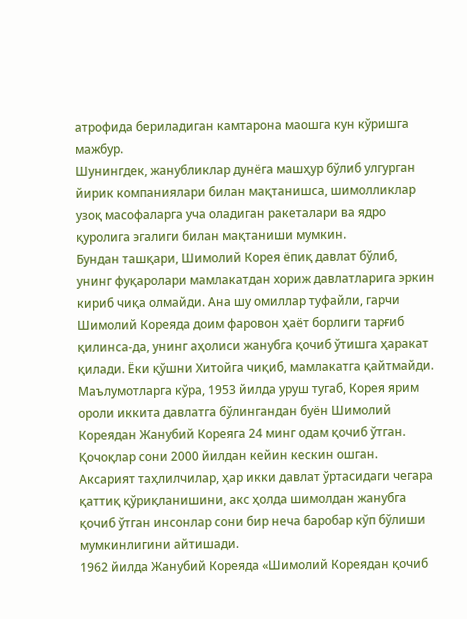атрофида бериладиган камтарона маошга кун кўришга мажбур.
Шунингдек, жанубликлар дунёга машҳур бўлиб улгурган йирик компаниялари билан мақтанишса, шимолликлар узоқ масофаларга уча оладиган ракеталари ва ядро қуролига эгалиги билан мақтаниши мумкин.
Бундан ташқари, Шимолий Корея ёпиқ давлат бўлиб, унинг фуқаролари мамлакатдан хориж давлатларига эркин кириб чиқа олмайди. Ана шу омиллар туфайли, гарчи Шимолий Кореяда доим фаровон ҳаёт борлиги тарғиб қилинса-да, унинг аҳолиси жанубга қочиб ўтишга ҳаракат қилади. Ёки қўшни Хитойга чиқиб, мамлакатга қайтмайди.
Маълумотларга кўра, 1953 йилда уруш тугаб, Корея ярим ороли иккита давлатга бўлингандан буён Шимолий Кореядан Жанубий Кореяга 24 минг одам қочиб ўтган. Қочоқлар сони 2000 йилдан кейин кескин ошган.
Аксарият таҳлилчилар, ҳар икки давлат ўртасидаги чегара қаттиқ қўриқланишини, акс ҳолда шимолдан жанубга қочиб ўтган инсонлар сони бир неча баробар кўп бўлиши мумкинлигини айтишади.
1962 йилда Жанубий Кореяда «Шимолий Кореядан қочиб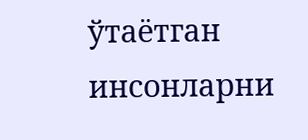ўтаётган инсонларни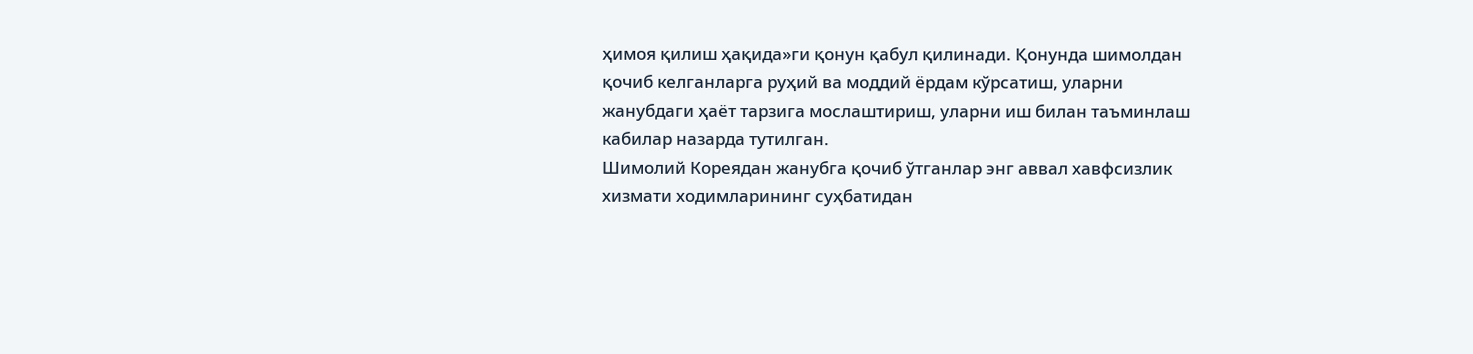ҳимоя қилиш ҳақида»ги қонун қабул қилинади. Қонунда шимолдан қочиб келганларга руҳий ва моддий ёрдам кўрсатиш, уларни жанубдаги ҳаёт тарзига мослаштириш, уларни иш билан таъминлаш кабилар назарда тутилган.
Шимолий Кореядан жанубга қочиб ўтганлар энг аввал хавфсизлик хизмати ходимларининг суҳбатидан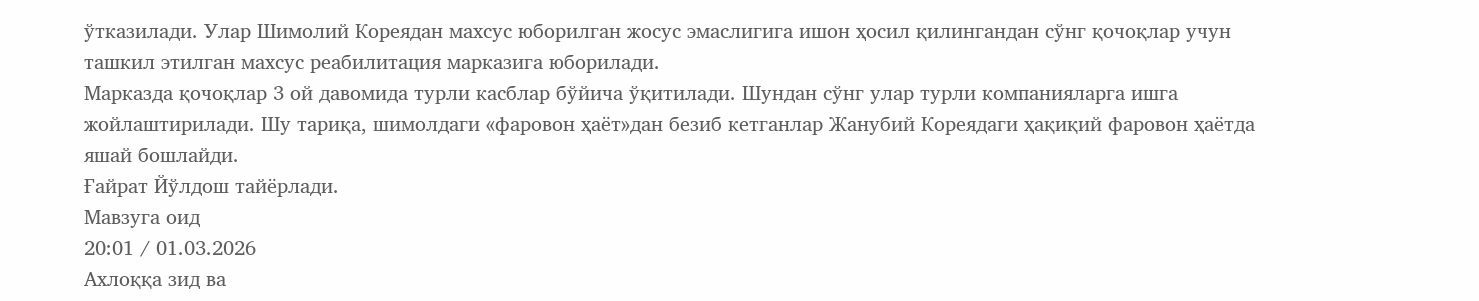ўтказилади. Улар Шимолий Кореядан махсус юборилган жосус эмаслигига ишон ҳосил қилингандан сўнг қочоқлар учун ташкил этилган махсус реабилитация марказига юборилади.
Марказда қочоқлар 3 ой давомида турли касблар бўйича ўқитилади. Шундан сўнг улар турли компанияларга ишга жойлаштирилади. Шу тариқа, шимолдаги «фаровон ҳаёт»дан безиб кетганлар Жанубий Кореядаги ҳақиқий фаровон ҳаётда яшай бошлайди.
Ғайрат Йўлдош тайёрлади.
Мавзуга оид
20:01 / 01.03.2026
Ахлоққа зид ва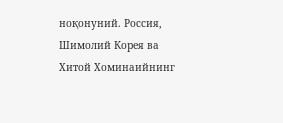ноқонуний. Россия, Шимолий Корея ва Хитой Хоминаийнинг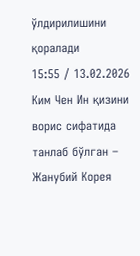ўлдирилишини қоралади
15:55 / 13.02.2026
Ким Чен Ин қизини ворис сифатида танлаб бўлган – Жанубий Корея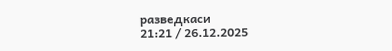разведкаси
21:21 / 26.12.2025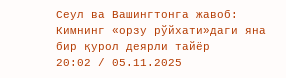Сеул ва Вашингтонга жавоб: Кимнинг «орзу рўйхати»даги яна бир қурол деярли тайёр
20:02 / 05.11.2025